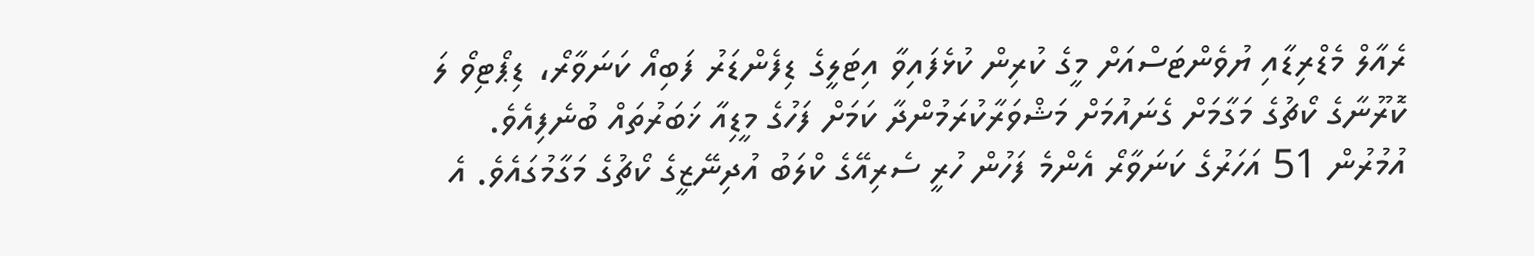ރެއާލް މެޑްރިޑާއި ޔުވެންޓަސްއަށް މީގެ ކުރިން ކުޅެފައިވާ އިޓަލީގެ ޑިފެންޑަރު ފަބިއޯ ކަނަވާރޯ، ޑިޕޯޓިވޯ ލަ ކޮރޫނާގެ ކޯޗުގެ މަގާމަށް ގެނައުމަށް މަޝްވަރާކުރަމުންދާ ކަމަށް ފަހުގެ މީޑިއާ ޚަބަރުތައް ބުނެފިއެވެ.
އުމުރުން 51 އަހަރުގެ ކަނަވާރޯ އެންމެ ފަހުން ހުރީ ސެރިއޭގެ ކްލަބު އުދިނޭޒީގެ ކޯޗުގެ މަގާމުގައެވެ. އެ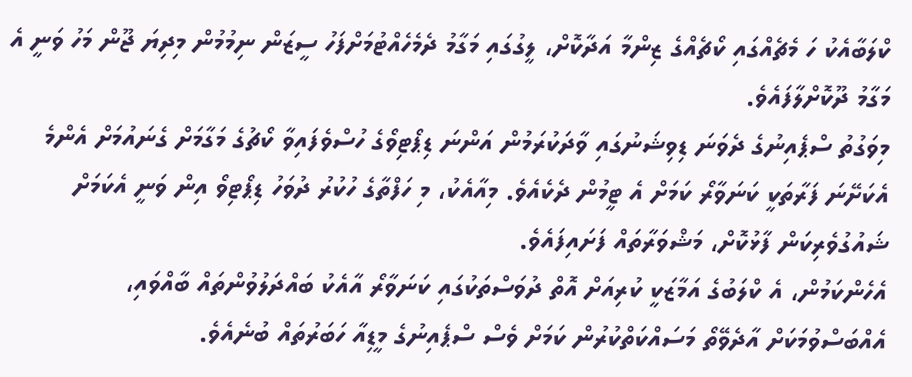ކްލަބާއެކު ހަ މެޗެއްގައި ކޯޗެއްގެ ޒިންމާ އަދާކޮށް، ލީގުގައި މަގާމު ދެމެހެއްޓުމަށްފަހު ސީޒަން ނިމުމުން މިދިޔަ ޖޫން މަހު ވަނީ އެ މަގާމު ދޫކޮށްލާފައެވެ.
މިވަގުތު ސްޕެއިނުގެ ދެވަނަ ޑިވިޝަނުގައި ވާދަކުރަމުން އަންނަ ޑިޕޯޓިވޯގެ ހުސްވެފައިވާ ކޯޗުގެ މަގާމަށް ގެނައުމަށް އެންމެ އެކަށޭނަ ފަރާތަކީ ކަނަވާރޯ ކަމަށް އެ ޓީމުން ދެކެއެވެ. މިއާއެކު، މި ހަފްތާގެ ހުކުރު ދުވަހު ޑިޕޯޓިވޯ އިން ވަނީ އެކަމަށް ޝައުގުވެރިކަން ފާޅުކޮށް، މަޝްވަރާތައް ފަށައިފައެވެ.
އެހެންކަމުން، އެ ކްލަބުގެ އަމާޒަކީ ކުރިއަށް އޮތް ދުވަސްތަކުގައި ކަނަވާރޯ އާއެކު ބައްދަލުވުންތައް ބާއްވައި، އެއްބަސްވުމަކަށް އާދެވޭތޯ މަސައްކަތްކުރުން ކަމަށް ވެސް ސްޕެއިނުގެ މީޑިއާ ހަބަރުތައް ބުނެއެވެ.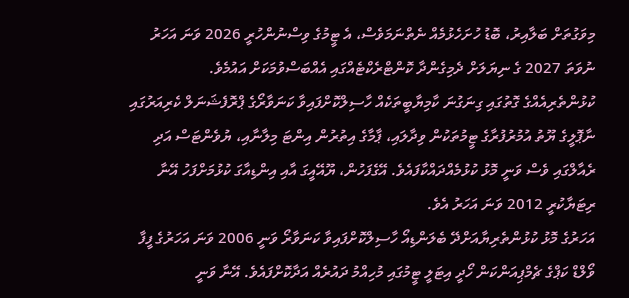މިވަގުތަށް ބަލާއިރު، ބޮޑު ހުށަހެޅުމެއް ނެތްނަމަވެސް، އެ ޓީމުގެ ވިސްނުންހުރީ 2026 ވަނަ އަހަރު ނުވަތަ 2027 ގެ ނިޔަލަށް ދެމިގެންދާ ކޮންޓްރެކްޓެއްގައި އެއްބަސްވުމަކަށް އައުމެވެ.
ކުޅުންތެރިއެއްގެ ގޮތުގައި ގިނަގުނަ ކާމިޔާބީތަކެއް ހާސިލްކޮށްފައިވާ ކަނަވާރޯގެ ޕްރޮފެޝަނަލް ކެރިއަރުގައި ނާޕޮލީގެ ޔޫތު އުމުރުފުރާގެ ޓީމުތަކުން ވިދާލައި، ޕާމާގެ އިތުރުން އިންޓަ މިލާނާއި، ޔުވެންޓަސް އަދި ރެއާލްގައި ވެސް ވަނީ މޮޅު ކުޅުމެއްދައްކާފައެވެ. އޭގެފަހުން، ޔޫއޭއީގަ އާއި އިންޑިއާގަ ކުޅުމަށްފަހު އޭނާ ރިޓަޔާކުރީ 2012 ވަނަ އަހަރު އެވެ.
އަހަރުގެ މޮޅު ކުޅުންތެރިޔާއަށްދޭ ބެލަންޑިއޯ ހާސިލްކޮށްފައިވާ ކަނަވާރޯ ވަނީ 2006 ވަނަ އަހަރުގެ ފީފާ ވޯލްޑް ކަޕްގެ ޗެމްޕިއަންކަން ހޯދީ އިޓަލީ ޓީމުގައި މުހިއްމު ދައުރެއް އަދާކޮށްފައެވެ. އޭނާ ވަނީ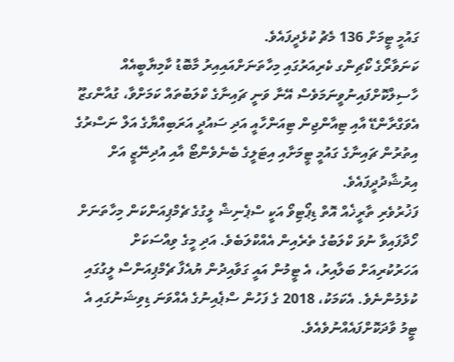ގައުމީ ޓީމަށް 136 މެޗު ކުޅެދީފައެވެ.
ކަނަވާރޯގެ ކޯޗިންގ ކެރިއަރުގައި މިހާތަނަށްއައިއިރު މާބޮޑު ކާމިޔާބީއެއް ހާސިލްކޮށްފައިނުވީނަމަވެސް އޭނާ ވަނީ ޗައިނާގެ ކްލަބުތައް ކަމަށްވާ، ގުއާންގޒޫ އެވަގްރާންޑޭ އާއި ޓިއާންޖިން ޓިއަންހާއީ އަދި ސައުދީ އަރަބިއްޔާގެ އަލް ނަސްރުގެ އިތުރުން ޗައިނާގެ ގައުމީ ޓީމަށާއި އިޓަލީގެ ބެނެވެންޓޯ އާއި އުދިނޭޒީ އަށް އިރުޝާދުދީފައެވެ.
ފަޚުރުވެރި ތާރީޚެއް އޮތް ޑިޕޯޓިވޯ އަކީ ސްޕެނިޝް ލީގުގެ ޗެމްޕިއަންކަން މިހާތަނަށް ހޯދާފައިވާ ނުވަ ކްލަބުގެ ތެރެއިން އެއްކްލަބެވެ. އަދި މީގެ ވިއްސަކަށް އަހަރުކުރިއަށް ބަލާއިރު، އެ ޓީމުން އައީ ގަވާއިދުން ޔުއެފާ ޗެމްޕިއަންސް ލީގުގައި ކުޅެމުންނެވެ. އެކަމަކު، 2018 ގެ ފަހުން ސްޕެއިނުގެ އެއްވަނަ ޑިވިޝަނުގައި އެ ޓީމު ވާދަކޮށްފައެއްނުވެއެވެ.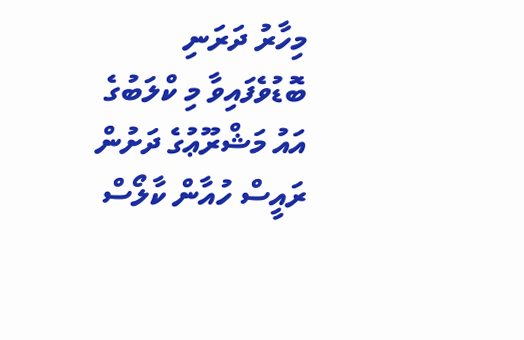މިހާރު ދަރަނި ބޮޑުވެފައިވާ މި ކްލަބުގެ އައު މަޝްރޫޢުގެ ދަށުން ރައީސް ހުއާން ކާލޯސް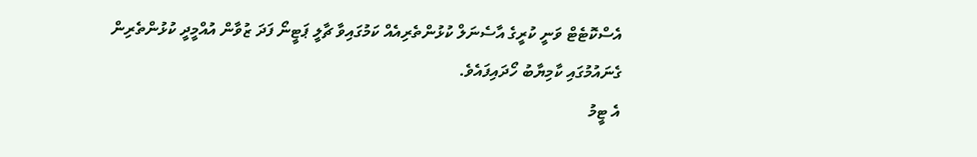އެސްކޮޓެޓް ވަނީ ކުރީގެ އާސެނަލް ކުޅުންތެރިއެއް ކަމުގައިވާ ޗާލީ ޕަޓީނޯ ފަދަ ޒުވާން އުއްމީދީ ކުޅުންތެރިން ގެނައުމުގައި ކާމިޔާބު ހޯދައިފައެވެ.
އެ ޓީމު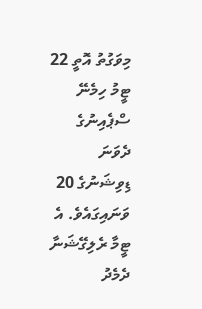މިވަގުތު އޮތީ 22 ޓީމު ހިމެނޭ ސްޕެއިނުގެ ދެވަނަ ޑިވިޝަނުގެ 20 ވަނައިގައެވެ. އެ ޓީމާ ރެލިގޭޝަނާ ދެމެދު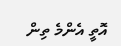އޮތީ އެންމެ ތިން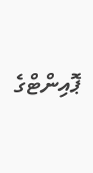ޕޮއިންޓްގެ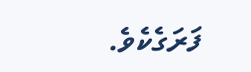ފަރަގެކެވެ.